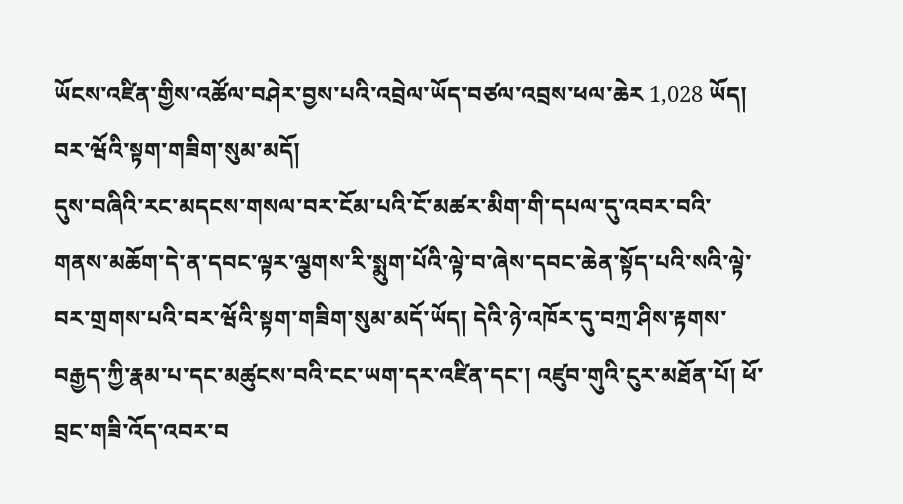ཡོངས་འཛིན་གྱིས་འཚོལ་བཤེར་བྱས་པའི་འབྲེལ་ཡོད་བཙལ་འབྲས་ཕལ་ཆེར 1,028 ཡོད།
བར་ཝོའི་སྟག་གཟིག་སུམ་མདོ།
དུས་བཞིའི་རང་མདངས་གསལ་བར་ངོམ་པའི་ངོ་མཚར་མིག་གི་དཔལ་དུ་འབར་བའི་གནས་མཆོག་དེ་ན་དབང་ལྟར་ལྕགས་རི་སྨུག་པོའི་ལྟེ་བ་ཞེས་དབང་ཆེན་སྟོད་པའི་སའི་ལྟེ་བར་གྲགས་པའི་བར་ཝོའི་སྟག་གཟིག་སུམ་མདོ་ཡོད། དེའི་ཉེ་འཁོར་དུ་བཀྲ་ཤིས་རྟགས་བརྒྱད་ཀྱི་རྣམ་པ་དང་མཚུངས་བའི་ངང་ཡག་དར་འཛིན་དང་། འཛུབ་གུའི་ངུར་མཐོན་པོ། ཕོ་བྲང་གཟི་འོད་འབར་བ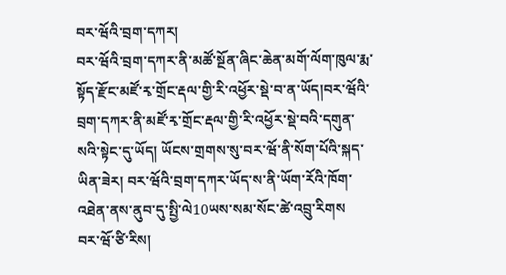བར་ཝོའི་བྲག་དཀར།
བར་ཝོའི་བྲག་དཀར་ནི་མཚོ་སྔོན་ཞིང་ཆེན་མགོ་ལོག་ཁུལ་རྨ་སྟོད་རྫོང་མཛོ་རྭ་གྲོང་རྡལ་གྱི་རི་འཕྱོར་སྡེ་བ་ན་ཡོད།བར་ཝོའི་བྲག་དཀར་ནི་མཛོ་རྭ་གྲོང་རྡལ་གྱི་རི་འཕྱོར་སྡེ་བའི་དགུན་སའི་སྟེང་དུ་ཡོད། ཡོངས་གྲགས་སུ་བར་ཝོ་ནི་སོག་པོའི་སྐད་ཡིན་ཟེར། བར་ཝོའི་བྲག་དཀར་ཡོད་ས་ནི་ཡོག་རོའི་ཁོག་འཐེན་ནས་ནུབ་དུ་སྤྱི་ལེ10ཡས་སམ་སོང་ཚེ་འབྲུ་རིགས
བར་ཝོ་ཙི་རིས།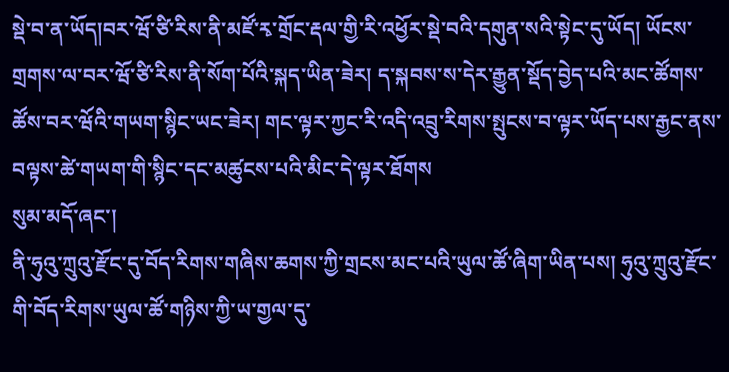སྡེ་བ་ན་ཡོད།བར་ཝོ་ཙི་རིས་ནི་མཛོ་རྭ་གྲོང་རྡལ་གྱི་རི་འཕྱོར་སྡེ་བའི་དགུན་སའི་སྟེང་དུ་ཡོད། ཡོངས་གྲགས་ལ་བར་ཝོ་ཙི་རིས་ནི་སོག་པོའི་སྐད་ཡིན་ཟེར། ད་སྐབས་ས་དེར་རྒྱུན་སྡོད་བྱེད་པའི་མང་ཚོགས་ཚོས་བར་ཝོའི་གཡག་སྙིང་ཡང་ཟེར། གང་ལྟར་ཀྱང་རི་འདི་འབྲུ་རིགས་སྤུངས་བ་ལྟར་ཡོད་པས་རྒྱང་ནས་བལྟས་ཚེ་གཡག་གི་སྙིང་དང་མཚུངས་པའི་མིང་དེ་ལྟར་ཐོགས
སུམ་མདོ་ཞང་།
ནི་ཧུའུ་ཀྲུའུ་རྫོང་དུ་བོད་རིགས་གཞིས་ཆགས་ཀྱི་གྲངས་མང་པའི་ཡུལ་ཚོ་ཞིག་ཡིན་པས། ཧུའུ་ཀྲུའུ་རྫོང་གི་བོད་རིགས་ཡུལ་ཚོ་གཉིས་ཀྱི་ཡ་གྱལ་དུ་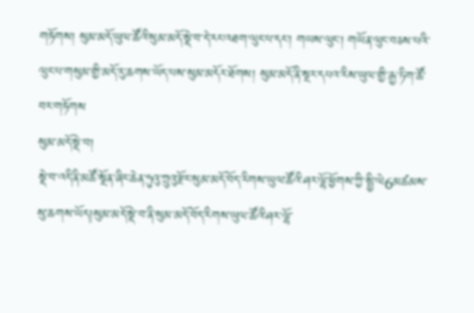གཏོགས། སུམ་མདོ་ཡུལ་ཚོའི་སུམ་མདོ་སྡེ་བ་དེ་རང་འཐག་ལུང་པ་དང་། གཡས་ལུང་། གཡོན་ལུང་བཅས་པའི་ལུང་པ་གསུམ་གྱི་མདོ་རུ་ཆགས་ཡོད་པས་སུམ་མདོར་ཐོགས། སུམ་མདོ་ནི་སྔར་དཔའ་རིས་ཡུལ་གྱི་རྒྱ་ཏིག་ཚོ་བར་གཏོགས
སུམ་མདོ་སྡེ་བ།
སྡེ་བ་འདི་ནི་མཚོ་སྔོན་ཞིང་ཆེན་ཧུའུ་ཀྲུའུ་རྫོང་སུམ་མདོ་བོད་རིགས་ཡུལ་ཚོའི་ཤར་ལྷོ་ཕྱོགས་ཀྱི་སྤྱི་ལེ6མཚམས་སུ་ཆགས་ཡོད།སུམ་མདོ་སྡེ་བ་ནི་སུམ་མདོ་བོད་རིགས་ཡུལ་ཚོའི་ཤར་ལྷོ་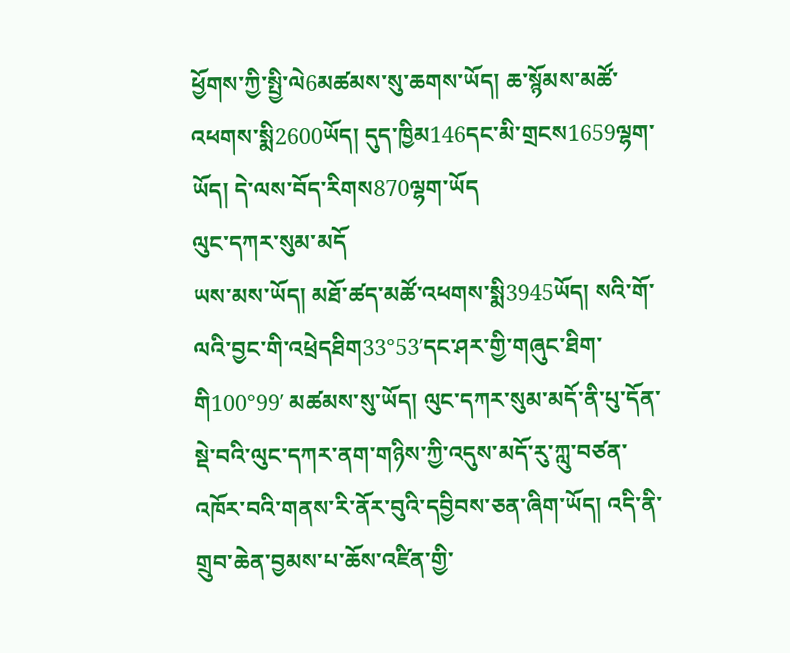ཕྱོགས་ཀྱི་སྤྱི་ལེ6མཚམས་སུ་ཆགས་ཡོད། ཆ་སྙོམས་མཚོ་འཕགས་སྨི2600ཡོད། དུད་ཁྱིམ146དང་མི་གྲངས1659ལྷག་ཡོད། དེ་ལས་བོད་རིགས870ལྷག་ཡོད
ལུང་དཀར་སུམ་མདོ
ཡས་མས་ཡོད། མཐོ་ཚད་མཚོ་འཕགས་སྨི3945ཡོད། སའི་གོ་ལའི་བྱང་གི་འཕྲེདཐིག33°53′དང་ཤར་གྱི་གཞུང་ཐིག་གི100°99′ མཚམས་སུ་ཡོད། ལུང་དཀར་སུམ་མདོ་ནི་པུ་དོན་སྡེ་བའི་ལུང་དཀར་ནག་གཉིས་ཀྱི་འདུས་མདོ་རུ་ཀླུ་བཙན་འཁོར་བའི་གནས་རི་ནོར་བུའི་དབྱིབས་ཅན་ཞིག་ཡོད། འདི་ནི་གྲུབ་ཆེན་བྱམས་པ་ཆོས་འཛིན་གྱི་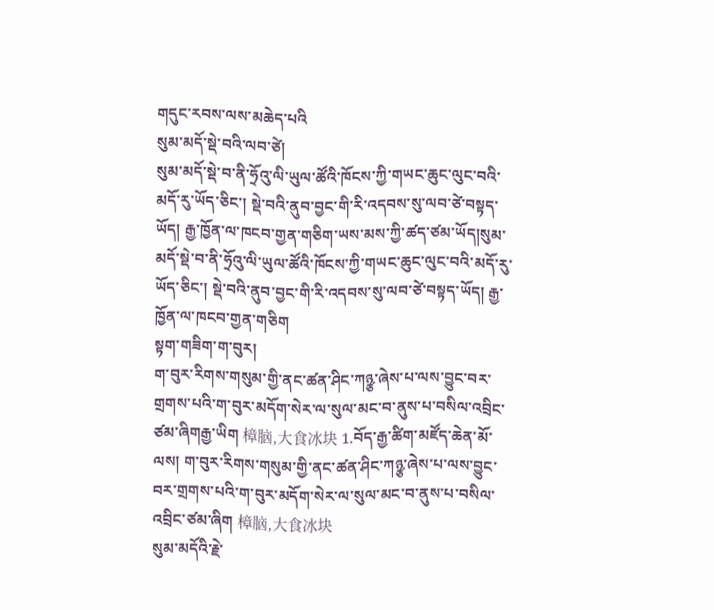གདུང་རབས་ལས་མཆེད་པའི
སུམ་མདོ་སྡེ་བའི་ལབ་ཙེ།
སུམ་མདོ་སྡེ་བ་ནི་ཧྲོའུ་ལི་ཡུལ་ཚོའི་ཁོངས་ཀྱི་གཡང་ཆུང་ལུང་བའི་མདོ་རུ་ཡོད་ཅིང་། སྡེ་བའི་ནུབ་བྱང་གི་རི་འདབས་སུ་ལབ་ཙེ་བསྟད་ཡོད། རྒྱ་ཁྱོན་ལ་ཁངབ་གྱན་གཅིག་ཡས་མས་ཀྱི་ཚད་ཙམ་ཡོད།སུམ་མདོ་སྡེ་བ་ནི་ཧྲོའུ་ལི་ཡུལ་ཚོའི་ཁོངས་ཀྱི་གཡང་ཆུང་ལུང་བའི་མདོ་རུ་ཡོད་ཅིང་། སྡེ་བའི་ནུབ་བྱང་གི་རི་འདབས་སུ་ལབ་ཙེ་བསྟད་ཡོད། རྒྱ་ཁྱོན་ལ་ཁངབ་གྱན་གཅིག
སྟག་གཟིག་ག་བུར།
ག་བུར་རིགས་གསུམ་གྱི་ནང་ཚན་ཤིང་ཀཉྩ་ཞེས་པ་ལས་བྱུང་བར་གྲགས་པའི་ག་བུར་མདོག་སེར་ལ་སུལ་མང་བ་ནུས་པ་བསིལ་འབྲིང་ཙམ་ཞིགརྒྱ་ཡིག 樟脑,大食冰块 1.བོད་རྒྱ་ཚིག་མཛོད་ཆེན་མོ་ལས། ག་བུར་རིགས་གསུམ་གྱི་ནང་ཚན་ཤིང་ཀཉྩ་ཞེས་པ་ལས་བྱུང་བར་གྲགས་པའི་ག་བུར་མདོག་སེར་ལ་སུལ་མང་བ་ནུས་པ་བསིལ་འབྲིང་ཙམ་ཞིག 樟脑,大食冰块
སུམ་མདོའི་རྗེ་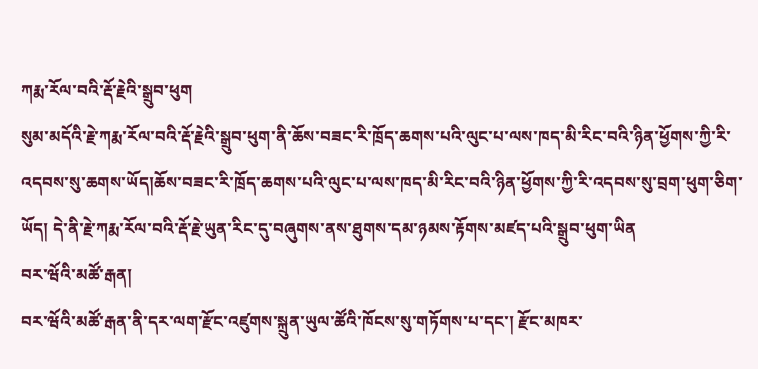ཀརྨ་རོལ་བའི་རྡོ་རྗེའི་སྒྲུབ་ཕུག
སུམ་མདོའི་རྗེ་ཀརྨ་རོལ་བའི་རྡོ་རྗེའི་སྒྲུབ་ཕུག་ནི་ཆོས་བཟང་རི་ཁྲོད་ཆགས་པའི་ལུང་པ་ལས་ཁད་མི་རིང་བའི་ཉིན་ཕྱོགས་ཀྱི་རི་འདབས་སུ་ཆགས་ཡོད།ཆོས་བཟང་རི་ཁྲོད་ཆགས་པའི་ལུང་པ་ལས་ཁད་མི་རིང་བའི་ཉིན་ཕྱོགས་ཀྱི་རི་འདབས་སུ་བྲག་ཕུག་ཅིག་ཡོད། དེ་ནི་རྗེ་ཀརྨ་རོལ་བའི་རྡོ་རྗེ་ཡུན་རིང་དུ་བཞུགས་ནས་ཐུགས་དམ་ཉམས་རྟོགས་མཛད་པའི་སྒྲུབ་ཕུག་ཡིན
བར་ཝོའི་མཚོ་རྒན།
བར་ཝོའི་མཚོ་རྒན་ནི་དར་ལག་རྫོང་འཛུགས་སྐྲུན་ཡུལ་ཚོའི་ཁོངས་སུ་གཏོགས་པ་དང་། རྫོང་མཁར་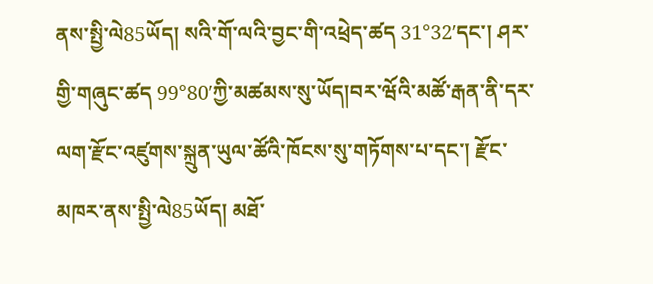ནས་སྤྱི་ལེ85ཡོད། སའི་གོ་ལའི་བྱང་གི་འཕྲེད་ཚད 31°32′དང་། ཤར་གྱི་གཞུང་ཚད 99°80′ཀྱི་མཚམས་སུ་ཡོད།བར་ཝོའི་མཚོ་རྒན་ནི་དར་ལག་རྫོང་འཛུགས་སྐྲུན་ཡུལ་ཚོའི་ཁོངས་སུ་གཏོགས་པ་དང་། རྫོང་མཁར་ནས་སྤྱི་ལེ85ཡོད། མཐོ་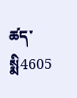ཚད་སྨི4605